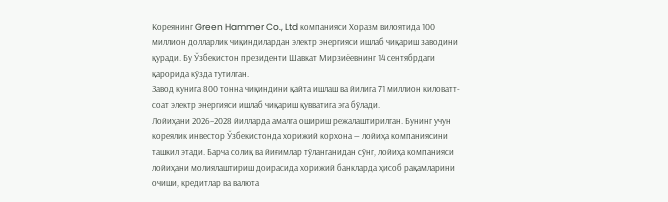Кореянинг Green Hammer Co., Ltd компанияси Хоразм вилоятида 100 миллион долларлик чиқиндилардан электр энергияси ишлаб чиқариш заводини қуради. Бу Ўзбекистон президенти Шавкат Мирзиёевнинг 14 сентябрдаги қарорида кўзда тутилган.
Завод кунига 800 тонна чиқиндини қайта ишлаш ва йилига 71 миллион киловатт-соат электр энергияси ишлаб чиқариш қувватига эга бўлади.
Лойиҳани 2026–2028 йилларда амалга ошириш режалаштирилган. Бунинг учун кореялик инвестор Ўзбекистонда хорижий корхона — лойиҳа компаниясини ташкил этади. Барча солиқ ва йиғимлар тўланганидан сўнг, лойиҳа компанияси лойиҳани молиялаштириш доирасида хорижий банкларда ҳисоб рақамларини очиши, кредитлар ва валюта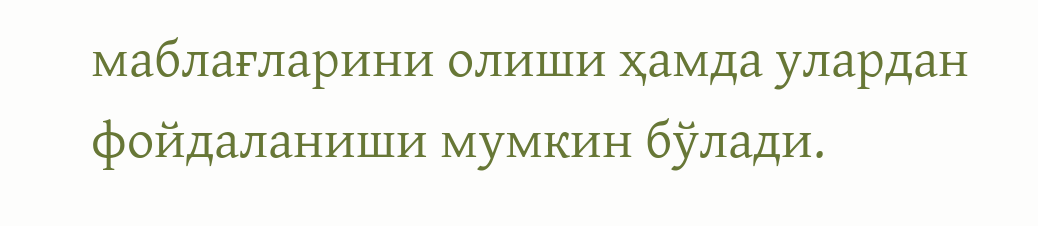маблағларини олиши ҳамда улардан фойдаланиши мумкин бўлади.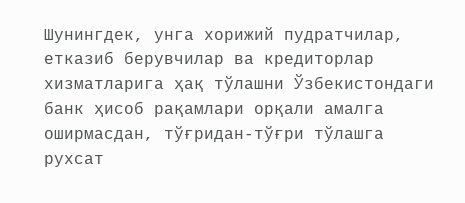Шунингдек, унга хорижий пудратчилар, етказиб берувчилар ва кредиторлар хизматларига ҳақ тўлашни Ўзбекистондаги банк ҳисоб рақамлари орқали амалга оширмасдан, тўғридан-тўғри тўлашга рухсат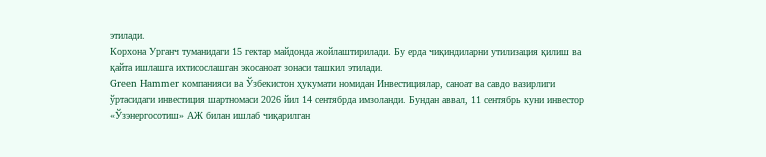этилади.
Корхона Урганч туманидаги 15 гектар майдонда жойлаштирилади. Бу ерда чиқиндиларни утилизация қилиш ва қайта ишлашга ихтисослашган экосаноат зонаси ташкил этилади.
Green Hammer компанияси ва Ўзбекистон ҳукумати номидан Инвестициялар, саноат ва савдо вазирлиги ўртасидаги инвестиция шартномаси 2026 йил 14 сентябрда имзоланди. Бундан аввал, 11 сентябрь куни инвестор «Ўзэнергосотиш» АЖ билан ишлаб чиқарилган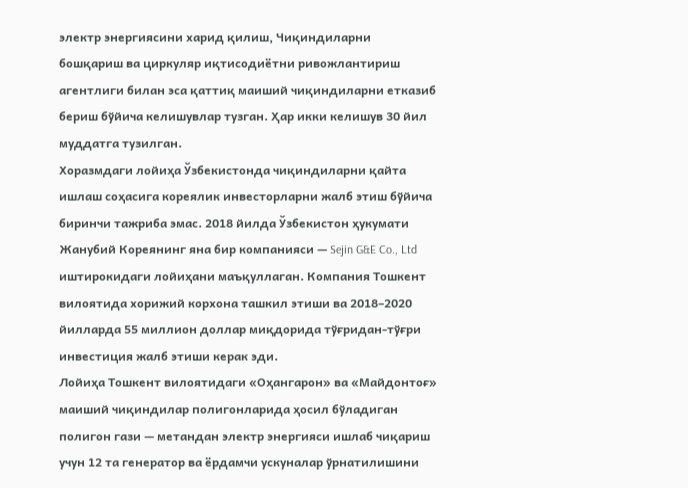электр энергиясини харид қилиш, Чиқиндиларни бошқариш ва циркуляр иқтисодиётни ривожлантириш агентлиги билан эса қаттиқ маиший чиқиндиларни етказиб бериш бўйича келишувлар тузган. Ҳар икки келишув 30 йил муддатга тузилган.
Хоразмдаги лойиҳа Ўзбекистонда чиқиндиларни қайта ишлаш соҳасига кореялик инвесторларни жалб этиш бўйича биринчи тажриба эмас. 2018 йилда Ўзбекистон ҳукумати Жанубий Кореянинг яна бир компанияси — Sejin G&E Co., Ltd иштирокидаги лойиҳани маъқуллаган. Компания Тошкент вилоятида хорижий корхона ташкил этиши ва 2018–2020 йилларда 55 миллион доллар миқдорида тўғридан-тўғри инвестиция жалб этиши керак эди.
Лойиҳа Тошкент вилоятидаги «Оҳангарон» ва «Майдонтоғ» маиший чиқиндилар полигонларида ҳосил бўладиган полигон гази — метандан электр энергияси ишлаб чиқариш учун 12 та генератор ва ёрдамчи ускуналар ўрнатилишини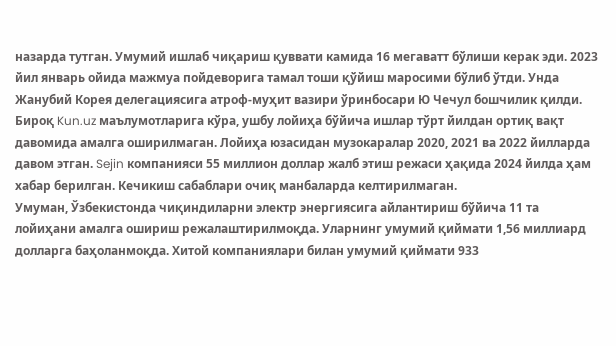назарда тутган. Умумий ишлаб чиқариш қуввати камида 16 мегаватт бўлиши керак эди. 2023 йил январь ойида мажмуа пойдеворига тамал тоши қўйиш маросими бўлиб ўтди. Унда Жанубий Корея делегациясига атроф-муҳит вазири ўринбосари Ю Чечул бошчилик қилди.
Бироқ Kun.uz маълумотларига кўра, ушбу лойиҳа бўйича ишлар тўрт йилдан ортиқ вақт давомида амалга оширилмаган. Лойиҳа юзасидан музокаралар 2020, 2021 ва 2022 йилларда давом этган. Sejin компанияси 55 миллион доллар жалб этиш режаси ҳақида 2024 йилда ҳам хабар берилган. Кечикиш сабаблари очиқ манбаларда келтирилмаган.
Умуман, Ўзбекистонда чиқиндиларни электр энергиясига айлантириш бўйича 11 та лойиҳани амалга ошириш режалаштирилмоқда. Уларнинг умумий қиймати 1,56 миллиард долларга баҳоланмоқда. Хитой компаниялари билан умумий қиймати 933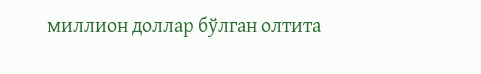миллион доллар бўлган олтита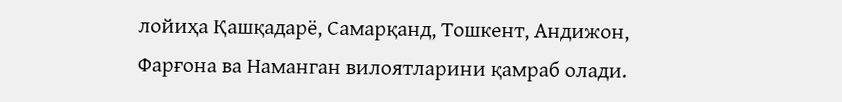лойиҳа Қашқадарё, Самарқанд, Тошкент, Андижон, Фарғона ва Наманган вилоятларини қамраб олади.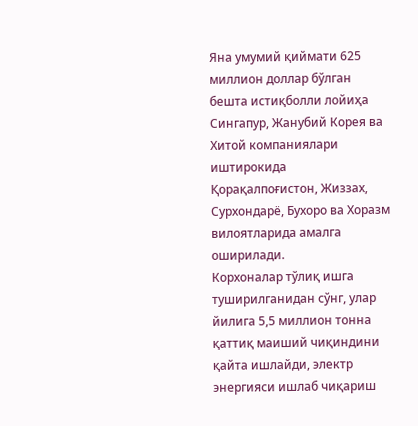Яна умумий қиймати 625 миллион доллар бўлган бешта истиқболли лойиҳа Сингапур, Жанубий Корея ва Хитой компаниялари иштирокида Қорақалпоғистон, Жиззах, Сурхондарё, Бухоро ва Хоразм вилоятларида амалга оширилади.
Корхоналар тўлиқ ишга туширилганидан сўнг, улар йилига 5,5 миллион тонна қаттиқ маиший чиқиндини қайта ишлайди, электр энергияси ишлаб чиқариш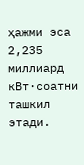ҳажми эса 2,235 миллиард кВт·соатни ташкил этади.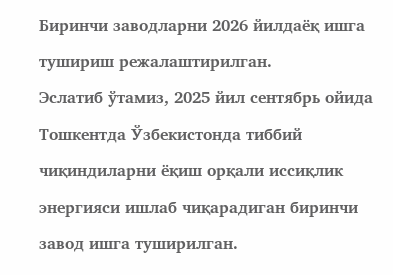Биринчи заводларни 2026 йилдаёқ ишга тушириш режалаштирилган.
Эслатиб ўтамиз, 2025 йил сентябрь ойида Тошкентда Ўзбекистонда тиббий чиқиндиларни ёқиш орқали иссиқлик энергияси ишлаб чиқарадиган биринчи завод ишга туширилган.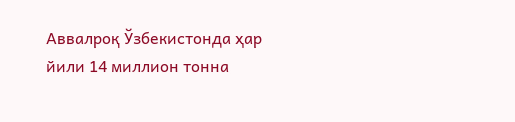Аввалроқ Ўзбекистонда ҳар йили 14 миллион тонна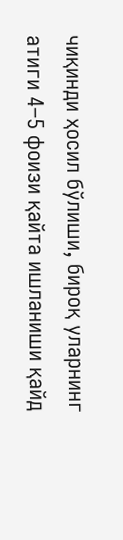чиқинди ҳосил бўлиши, бироқ уларнинг атиги 4–5 фоизи қайта ишланиши қайд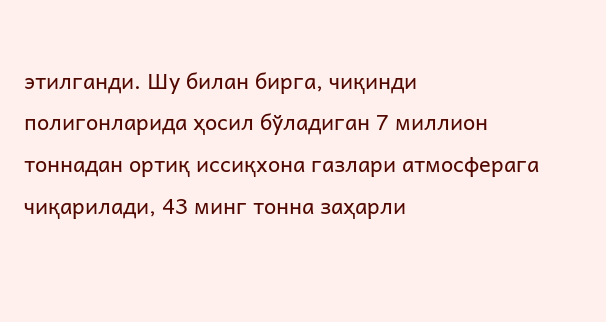этилганди. Шу билан бирга, чиқинди полигонларида ҳосил бўладиган 7 миллион тоннадан ортиқ иссиқхона газлари атмосферага чиқарилади, 43 минг тонна заҳарли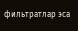фильтратлар эса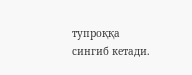тупроққа сингиб кетади.